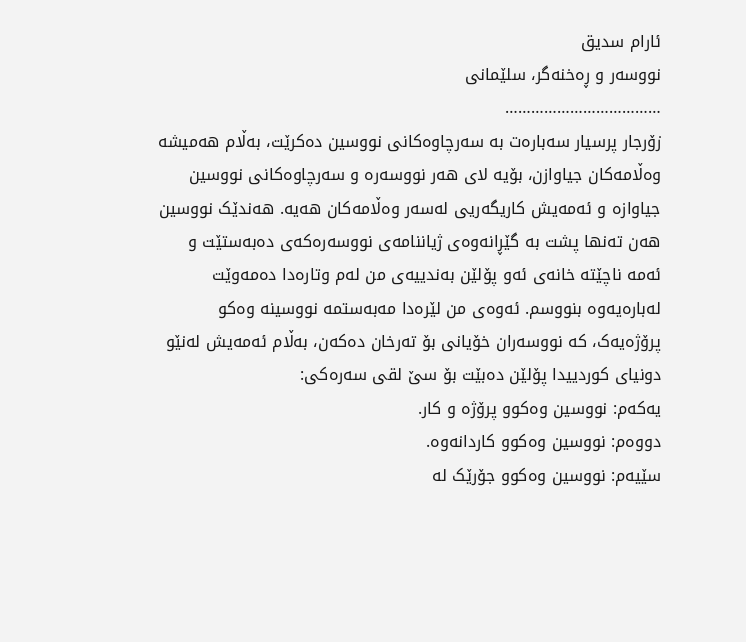ئارام سدیق
نووسەر و ڕەخنەگر، سلێمانی
………………………………
زۆرجار پرسیار سەبارەت بە سەرچاوەکانی نووسین دەکرێت، بەڵام هەمیشە وەڵامەکان جیاوازن، بۆیە لای هەر نووسەرە و سەرچاوەکانی نووسین جیاوازە و ئەمەیش کاریگەریی لەسەر وەڵامەکان هەیە. هەندێک نووسین هەن تەنها پشت بە گێڕانەوەی ژیاننامەی نووسەرەکەی دەبەستێت و ئەمە ناچێتە خانەی ئەو پۆلێن بەندییەی من لەم وتارەدا دەمەوێت لەبارەیەوە بنووسم. ئەوەی من لێرەدا مەبەستمە نووسینە وەکو پرۆژەیەک، کە نووسەران خۆیانی بۆ تەرخان دەکەن، بەڵام ئەمەیش لەنێو دونیای کوردییدا پۆلێن دەبێت بۆ سێ لقی سەرەکی:
یەکەم: نووسین وەکوو پرۆژە و کار.
دووەم: نووسین وەکوو کاردانەوە.
سێیەم: نووسین وەکوو جۆرێک لە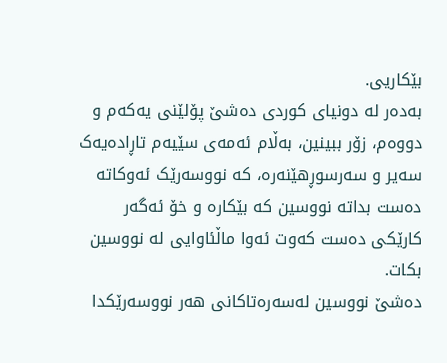بێکاریی.
بەدەر لە دونیای کوردی دەشێ پۆلێنی یەکەم و دووەم، زۆر ببینین، بەڵام ئەمەی سێیەم تاڕادەیەک سەیر و سەرسوڕهێنەرە، کە نووسەرێک ئەوکاتە دەست بداتە نووسین کە بێکارە و خۆ ئەگەر کارێکی دەست کەوت ئەوا ماڵئاوایی لە نووسین بکات.
دەشێ نووسین لەسەرەتاکانی هەر نووسەرێکدا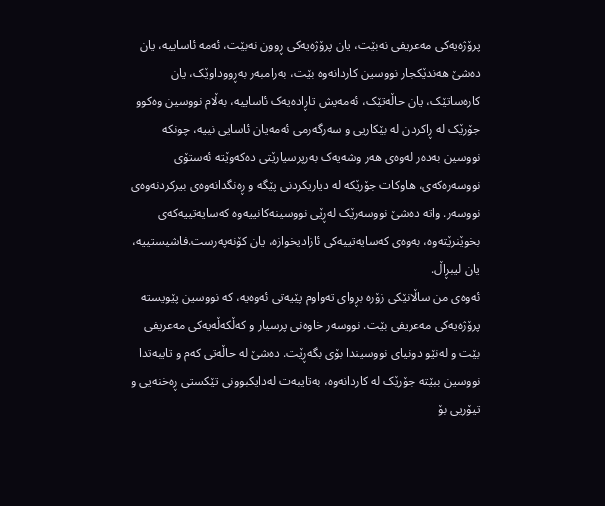پرۆژەیەکی مەعریفی نەبێت، یان پرۆژەیەکی ڕوون نەبێت، ئەمە ئاساییە، یان دەشێ هەندێکجار نووسین کاردانەوە بێت، بەرامبەر بەڕووداوێک، یان کارەساتێک، یان حاڵەتێک، ئەمەیش تاڕادەیەک ئاساییە، بەڵام نووسین وەکوو جۆرێک لە ڕاکردن لە بێکاریی و سەرگەرمی ئەمەیان ئاسایی نییە، چونکە نووسین بەدەر لەوەی هەر وشەیەک بەرپرسیارێتی دەکەوێتە ئەستۆی نووسەرەکەی، هاوکات جۆرێکە لە دیاریکردنی پێگە و ڕەنگدانەوەی بیرکردنەوەی نووسەر. واتە دەشێ نووسەرێک لەڕێی نووسینەکانییەوە کەسایەتییەکەی بخوێنرێتەوە، بەوەی کەسایەتییەکی ئازادیخوازە، یان کۆنەپەرست.فاشیستییە، یان لیبڕاڵ.
ئەوەی من ساڵانێکی زۆرە بڕوای تەواوم پێیەتی ئەوەیە، کە نووسین پێویستە پرۆژەیەکی مەعریفی بێت. نووسەر خاوەنی پرسیار و کەڵکەڵەیەکی مەعریفی بێت و لەنێو دونیای نووسیندا بۆی بگەڕێت. دەشێ لە حاڵەتی کەم و تایبەتدا نووسین ببێتە جۆرێک لە کاردانەوە، بەتایبەت لەدایکبوونی تێکستی ڕەخنەیی و تیۆریی بۆ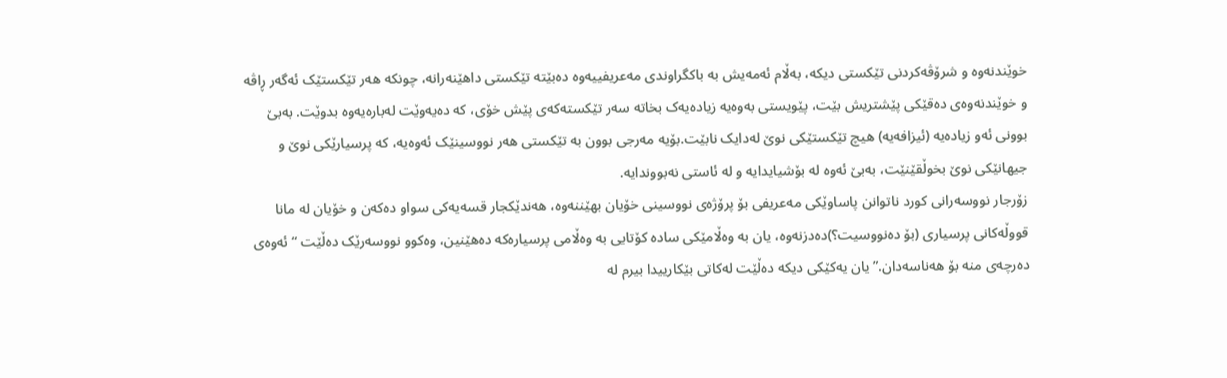خوێندنەوە و شرۆڤەکردنی تێکستی دیکە، بەڵام ئەمەیش بە باکگراوندی مەعریفییەوە دەبێتە تێکستی داهێنەرانە، چونکە هەر تێکستێک ئەگەر ڕاڤە و خوێندنەوەی دەقێکی پێشتریش بێت، پێویستی بەوەیە زیادەیەک بخاتە سەر تێکستەکەی پێش خۆی، کە دەیەوێت لەبارەیەوە بدوێت. بەبێ بوونی ئەو زیادەیە (ئیزافەیە) هیچ تێکستێکی نوێ لەدایک نابێت.بۆیە مەرجی بوون بە تێکستی هەر نووسینێک ئەوەیە، کە پرسیارێکی نوێ و جیهانێکی نوێ بخوڵقێنێت، بەبێ ئەوە لە بۆشیایدایە و لە ئاستی نەبووندایە.
زۆرجار نووسەرانی کورد ناتوانن پاساوێکی مەعریفی بۆ پرۆژەی نووسینی خۆیان بهێننەوە، هەندێکجار قسەیەکی سواو دەکەن و خۆیان لە مانا قووڵەکانی پرسیاری (بۆ دەنووسیت؟)دەدزنەوە، یان بە وەڵامێکی سادە کۆتایی بە وەڵامی پرسیارەکە دەهێنین، وەکوو نووسەرێک دەڵێت “ئەوەی دەرچەی منە بۆ هەناسەدان.” یان یەکێکی دیکە دەڵێت لەکاتی بێکارییدا بیرم لە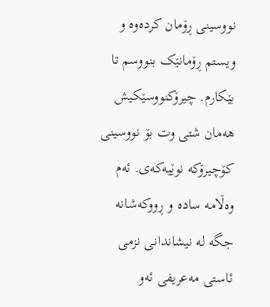نووسینی ڕۆمان کردەوە و ویستم ڕۆمانێک بنووسم تا بێکارم. چیرۆکنووسێکیش هەمان شتی وت بۆ نووسینی کۆچیرۆکە نوێیەکەی. ئەم وەڵامە سادە و ڕووکەشانە جگە لە نیشاندانی نزمی ئاستی مەعریفی ئەو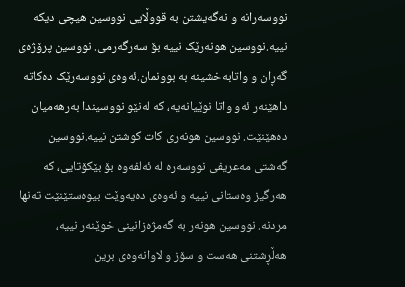نووسەرانە و نەگەیشتن بە قووڵایی نووسین هیچی دیکە نییە.نووسین هونەرێک نییە بۆ سەرگەرمی. نووسین پرۆژەی گەڕان و واتابەخشینە بە بوونمان.ئەوەی نووسەرێک دەکاتە داهێنەر ئەو واتا نوێیانەیە، کە لەنێو نووسیندا بەرهەمیان دەهێنێت. نووسین هونەری کات کوشتن نییە.نووسین گەشتی مەعریفی نووسەرە لە ئەلفەوە بۆ بێکۆتایی، کە هەرگیز وەستانی نییە و ئەوەی دەیەوێت بیوەستێنێت تەنها مردنە. نووسین هونەر بە گەمژەزانینی خوێنەر نییە، هەڵڕشتنی هەست و سۆز و لاوانەوەی برین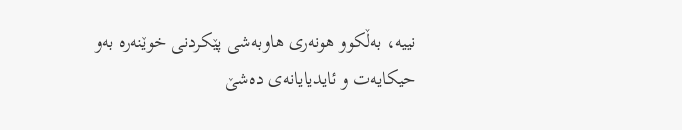نییە، بەڵکوو هونەری هاوبەشی پێکردنی خوێنەرە بەو حیکایەت و ئایدیایانەی دەشێ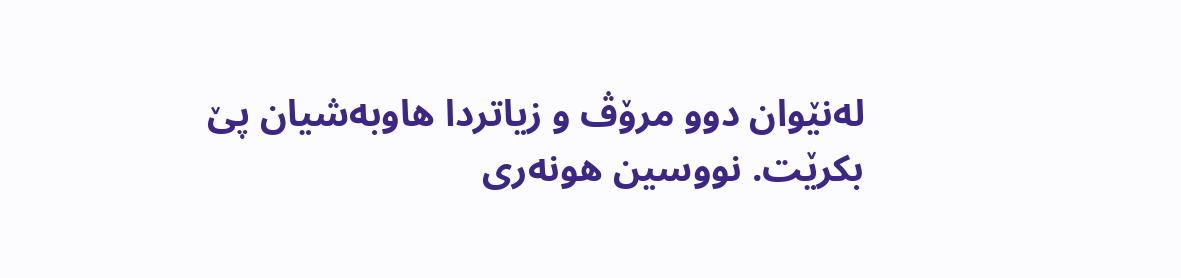لەنێوان دوو مرۆڤ و زیاتردا هاوبەشیان پێ بکرێت. نووسین هونەری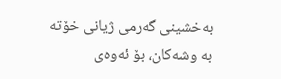بەخشینی گەرمی ژیانی خۆتە بە وشەکان، بۆ ئەوەی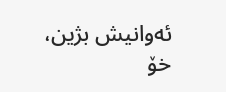ئەوانیش بژین، خۆ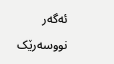ئەگەر نووسەرێک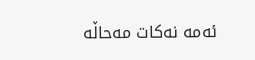ئەمە نەکات مەحاڵە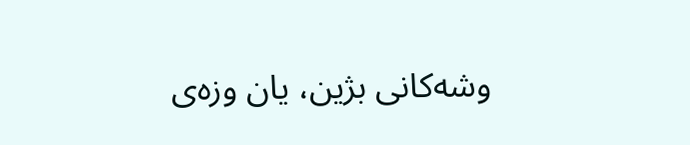وشەکانی بژین، یان وزەی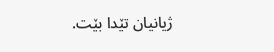ژیانیان تێدا بێت.